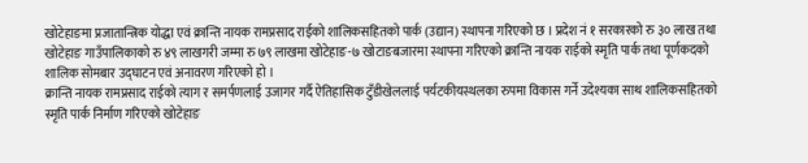खोटेहाङमा प्रजातान्त्रिक योद्धा एवं क्रान्ति नायक रामप्रसाद राईको शालिकसहितको पार्क (उद्यान) स्थापना गरिएको छ । प्रदेश नं १ सरकारको रु ३० लाख तथा खोटेहाङ गाउँपालिकाको रु ४९ लाखगरी जम्मा रु ७९ लाखमा खोटेहाङ-७ खोटाङबजारमा स्थापना गरिएको क्रान्ति नायक राईको स्मृति पार्क तथा पूर्णकदको शालिक सोमबार उद्घाटन एवं अनावरण गरिएको हो ।
क्रान्ति नायक रामप्रसाद राईको त्याग र समर्पणलाई उजागर गर्दै ऐतिहासिक टुँडीखेललाई पर्यटकीयस्थलका रुपमा विकास गर्ने उदेश्यका साथ शालिकसहितको स्मृति पार्क निर्माण गरिएको खोटेहाङ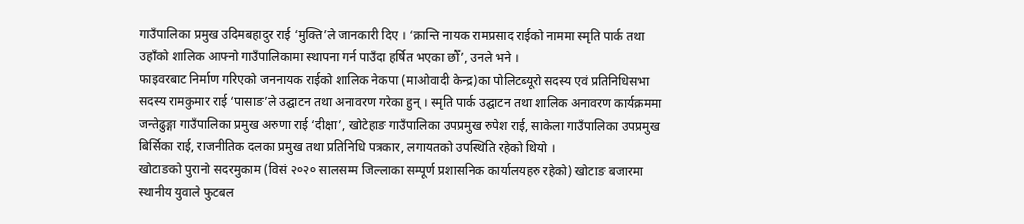गाउँपालिका प्रमुख उदिमबहादुर राई ‘मुक्ति’ले जानकारी दिए । ‘क्रान्ति नायक रामप्रसाद राईको नाममा स्मृति पार्क तथा उहाँको शालिक आफ्नो गाउँपालिकामा स्थापना गर्न पाउँदा हर्षित भएका छौँ’, उनले भने ।
फाइवरबाट निर्माण गरिएको जननायक राईको शालिक नेकपा (माओवादी केन्द्र)का पोलिटब्यूरो सदस्य एवं प्रतिनिधिसभा सदस्य रामकुमार राई ‘पासाङ’ले उद्घाटन तथा अनावरण गरेका हुन् । स्मृति पार्क उद्घाटन तथा शालिक अनावरण कार्यक्रममा जन्तेढुङ्गा गाउँपालिका प्रमुख अरुणा राई ‘दीक्षा’, खोटेहाङ गाउँपालिका उपप्रमुख रुपेश राई, साकेला गाउँपालिका उपप्रमुख बिर्सिका राई, राजनीतिक दलका प्रमुख तथा प्रतिनिधि पत्रकार, लगायतको उपस्थिति रहेको थियो ।
खोटाङको पुरानो सदरमुकाम (विसं २०२० सालसम्म जिल्लाका सम्पूर्ण प्रशासनिक कार्यालयहरु रहेको) खोटाङ बजारमा स्थानीय युवाले फुटबल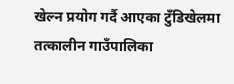खेल्न प्रयोग गर्दै आएका टुँडिखेलमा तत्कालीन गाउँपालिका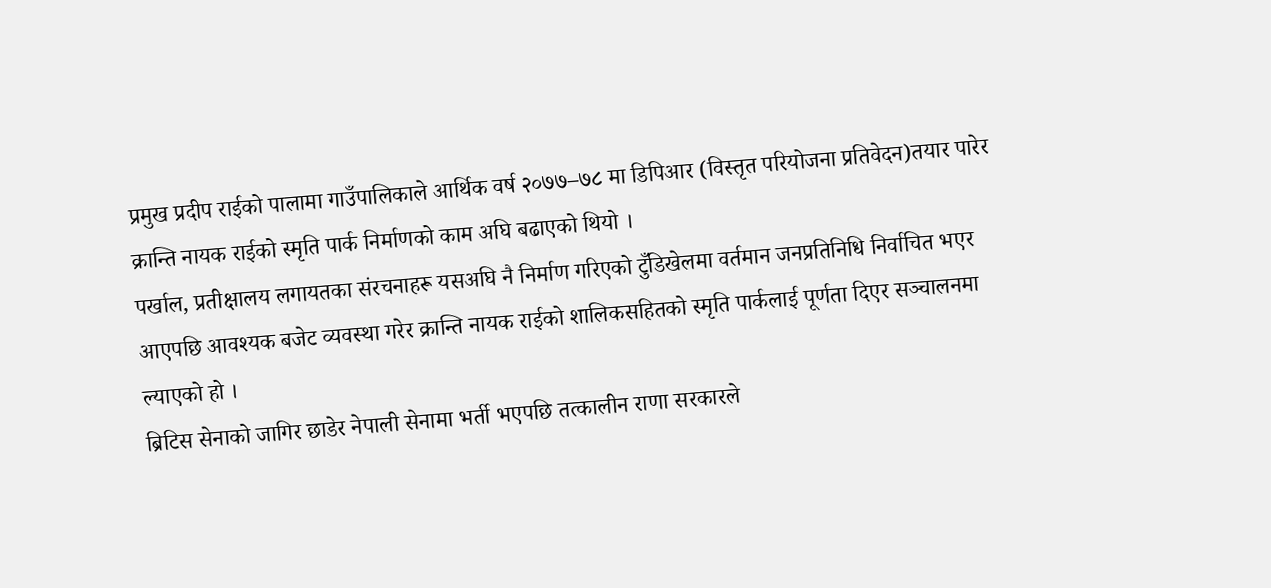प्रमुख प्रदीप राईको पालामा गाउँपालिकाले आर्थिक वर्ष २०७७–७८ मा डिपिआर (विस्तृत परियोजना प्रतिवेदन)तयार पारेर क्रान्ति नायक राईको स्मृति पार्क निर्माणको काम अघि बढाएको थियो ।
पर्खाल, प्रतीक्षालय लगायतका संरचनाहरू यसअघि नै निर्माण गरिएको टुँडिखेलमा वर्तमान जनप्रतिनिधि निर्वाचित भएर आएपछि आवश्यक बजेट व्यवस्था गरेर क्रान्ति नायक राईको शालिकसहितको स्मृति पार्कलाई पूर्णता दिएर सञ्चालनमा ल्याएको हो ।
ब्रिटिस सेनाको जागिर छाडेर नेपाली सेनामा भर्ती भएपछि तत्कालीन राणा सरकारले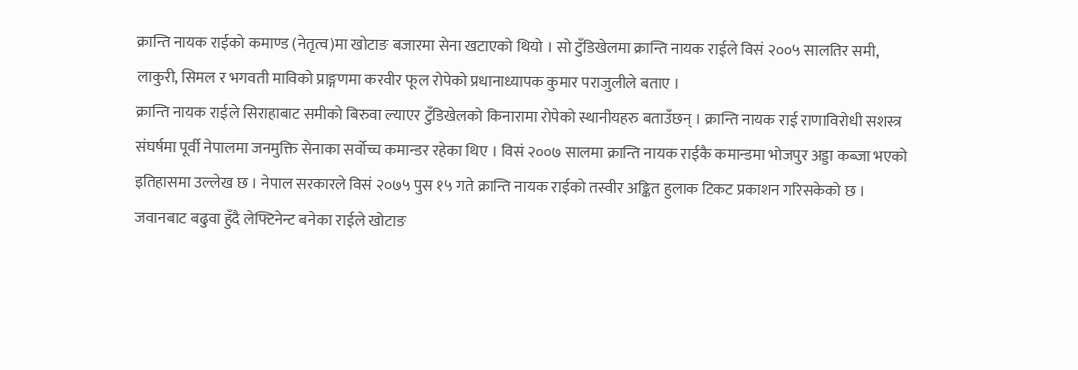क्रान्ति नायक राईको कमाण्ड (नेतृत्व)मा खोटाङ बजारमा सेना खटाएको थियो । सो टुँडिखेलमा क्रान्ति नायक राईले विसं २००५ सालतिर समी, लाकुरी, सिमल र भगवती माविको प्राङ्गणमा करवीर फूल रोपेको प्रधानाध्यापक कुमार पराजुलीले बताए ।
क्रान्ति नायक राईले सिराहाबाट समीको बिरुवा ल्याएर टुँडिखेलको किनारामा रोपेको स्थानीयहरु बताउँछन् । क्रान्ति नायक राई राणाविरोधी सशस्त्र संघर्षमा पूर्वी नेपालमा जनमुक्ति सेनाका सर्वोच्च कमान्डर रहेका थिए । विसं २००७ सालमा क्रान्ति नायक राईकै कमान्डमा भोजपुर अड्डा कब्जा भएको इतिहासमा उल्लेख छ । नेपाल सरकारले विसं २०७५ पुस १५ गते क्रान्ति नायक राईको तस्वीर अङ्कित हुलाक टिकट प्रकाशन गरिसकेको छ ।
जवानबाट बढुवा हुँदै लेफ्टिनेन्ट बनेका राईले खोटाङ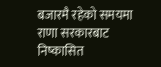बजारमै रहेको समयमा राणा सरकारबाट निष्कासित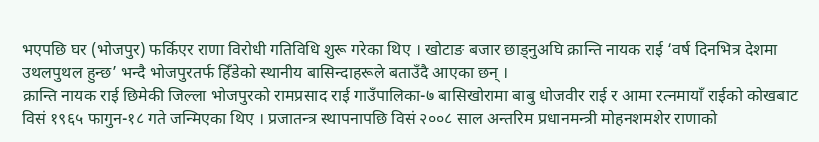भएपछि घर (भोजपुर) फर्किएर राणा विरोधी गतिविधि शुरू गरेका थिए । खोटाङ बजार छाड्नुअघि क्रान्ति नायक राई ‘वर्ष दिनभित्र देशमा उथलपुथल हुन्छ’ भन्दै भोजपुरतर्फ हिँडेको स्थानीय बासिन्दाहरूले बताउँदै आएका छन् ।
क्रान्ति नायक राई छिमेकी जिल्ला भोजपुरको रामप्रसाद राई गाउँपालिका-७ बासिखोरामा बाबु धोजवीर राई र आमा रत्नमायाँ राईको कोखबाट विसं १९६५ फागुन-१८ गते जन्मिएका थिए । प्रजातन्त्र स्थापनापछि विसं २००८ साल अन्तरिम प्रधानमन्त्री मोहनशमशेर राणाको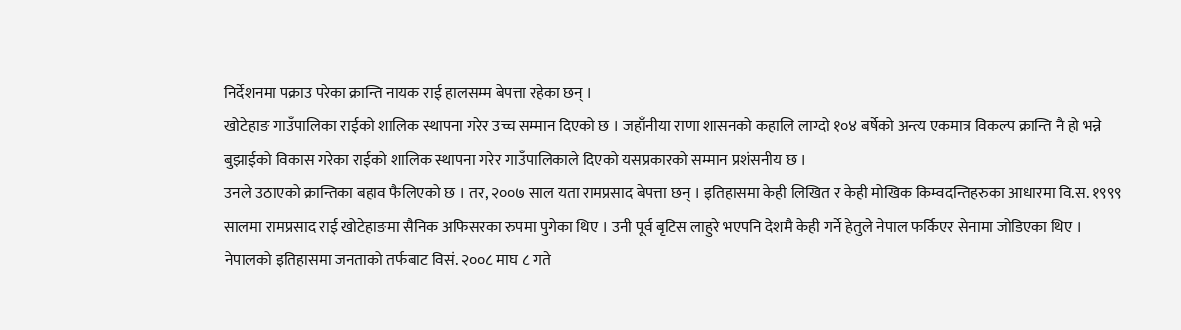निर्देशनमा पक्राउ परेका क्रान्ति नायक राई हालसम्म बेपत्ता रहेका छन् ।
खोटेहाङ गाउँपालिका राईको शालिक स्थापना गरेर उच्च सम्मान दिएको छ । जहाँनीया राणा शासनको कहालि लाग्दो १०४ बर्षेको अन्त्य एकमात्र विकल्प क्रान्ति नै हो भन्ने बुझाईको विकास गरेका राईको शालिक स्थापना गरेर गाउँपालिकाले दिएको यसप्रकारको सम्मान प्रशंसनीय छ ।
उनले उठाएको क्रान्तिका बहाव फैलिएको छ । तर, २००७ साल यता रामप्रसाद बेपत्ता छन् । इतिहासमा केही लिखित र केही मोखिक किम्वदन्तिहरुका आधारमा वि.स. १९९९ सालमा रामप्रसाद राई खोटेहाङमा सैनिक अफिसरका रुपमा पुगेका थिए । उनी पूर्व बृटिस लाहुरे भएपनि देशमै केही गर्ने हेतुले नेपाल फर्किएर सेनामा जोडिएका थिए ।
नेपालको इतिहासमा जनताको तर्फबाट विसं. २००८ माघ ८ गते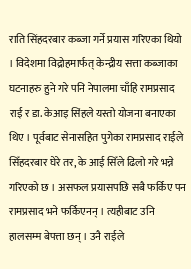राति सिंहदरबार कब्जा गर्ने प्रयास गरिएका थियो । विदेशमा विद्रोहमार्फत् केन्द्रीय सत्ता कब्जाका घटनाहरु हुने गरे पनि नेपालमा चाँहि रामप्रसाद राई र डा. केआइ सिंहले यस्तो योजना बनाएका थिए । पूर्वबाट सेनासहित पुगेका रामप्रसाद राईले सिँहदरबार घेरे तर, के आई सिँले ढिलो गरे भन्ने गरिएको छ । असफल प्रयासपछि सबै फर्किए पन रामप्रसाद भने फर्किएनन् । त्यहीबाट उनि हालसम्म बेपत्ता छन् । उनै राईले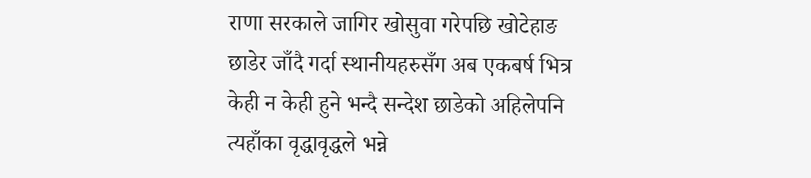राणा सरकाले जागिर खोसुवा गरेपछि खोटेहाङ छाडेर जाँदै गर्दा स्थानीयहरुसँग अब एकबर्ष भित्र केही न केही हुने भन्दै सन्देश छाडेको अहिलेपनि त्यहाँका वृद्धावृद्धले भन्ने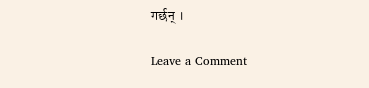गर्छन् ।

Leave a Comment